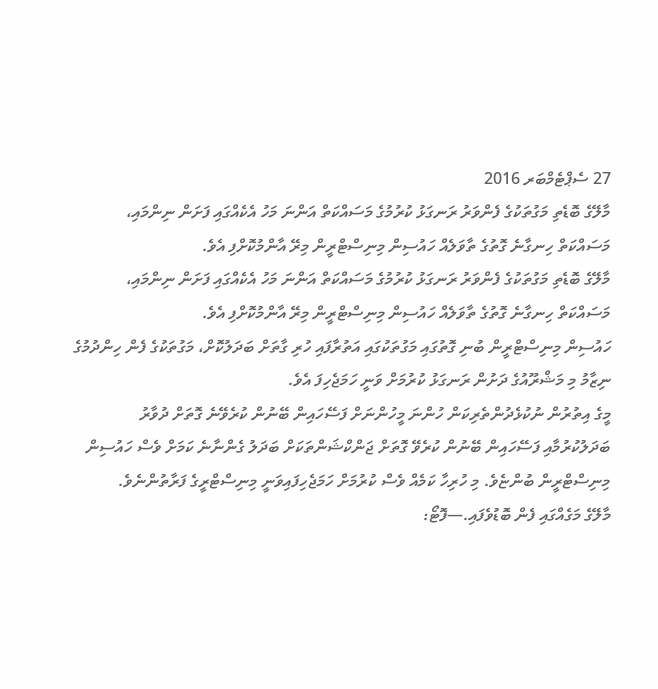27 ސެޕްޓެމްބަރ 2016
މާލޭގެ ބޮޑެތި މަގުތަކުގެ ފެންވަރު ރަނގަޅު ކުރުމުގެ މަސައްކަތް އަންނަ މަހު އެކެއްގައި ފަށަން ނިންމައި، މަސައްކަތް ހިނގާނެ ގޮތުގެ ތާވަލެއް ހައުސިން މިނިސްޓްރީން މިރޭ އާންމުކޮށްފި އެވެ.
މާލޭގެ ބޮޑެތި މަގުތަކުގެ ފެންވަރު ރަނގަޅު ކުރުމުގެ މަސައްކަތް އަންނަ މަހު އެކެއްގައި ފަށަން ނިންމައި، މަސައްކަތް ހިނގާނެ ގޮތުގެ ތާވަލެއް ހައުސިން މިނިސްޓްރީން މިރޭ އާންމުކޮށްފި އެވެ.
ހައުސިން މިނިސްޓްރީން ބުނި ގޮތުގައި މަގުތަކުގައި އަތުރާފައި ހުރި ގާތަށް ބަދަލުކޮށް، މަގުތަކުގެ ފެން ހިންދުމުގެ ނިޒާމު މި މަޝްރޫއުގެ ދަށުން ރަނގަޅު ކުރުމަށް ވަނީ ހަމަޖެހިފަ އެވެ.
މީގެ އިތުރުން ނުކުޅެދުންތެރިކަން ހުންނަ މީހުންނަށް ފަސޭހައިން ބޭނުން ކުރެވޭނެ ގޮތަށް ދުވާރު ބަދަލުކުރުމާއި ފަސޭހައިން ބޭނުން ކުރެވޭ ގޮތަށް ޖަންކްޝަންތަކަށް ބަދަލު ގެންނާނެ ކަމަށް ވެސް ހައުސިން މިނިސްޓްރީން ބުންޏެވެ. މި ހުރިހާ ކަމެއް ވެސް ކުރުމަށް ހަމަޖެހިފައިވަނީ މިނިސްޓްރީގެ ފަރާތުންނެވެ.
މާލޭގެ މަގެއްގައި ފެން ބޮޑުވެފައި.—ފޮޓޯ: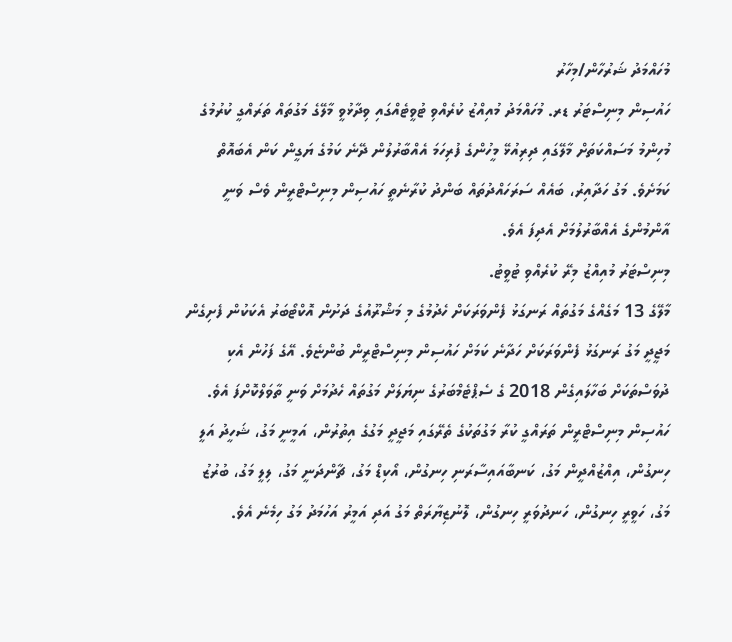މުހައްމަދު ޝަރުހާން/މިހާރު
ހައުސިން މިނިސްޓަރު ޑރ. މުހައްމަދު މުއިއްޒު ކުރެއްވި ޓުވީޓެއްގައި ވިދާޅުވީ މާލޭގެ މަގުތައް ތަރައްގީ ކުރުމުގެ މުހިންމު މަސައްކަތަށް މާލޭގައި ދިރިއުޅޭ މީހުންގެ ފުރިހަމަ އެއްބާރުލުން ދޭނެ ކަމުގެ ޔަގީން ކަން އެބައޮތް ކަމަށެވެ. މަގު ހަދާއިރު، ބައެއް ސަރަހައްދުތައް ބަންދު ކުރާނެތީ ހައުސިން މިނިސްޓްރީން ވެސް ވަނީ އާންމުންގެ އެއްބާރުލުމަށް އެދިފަ އެވެ.
މިނިސްޓަރު މުއިއްޒު މިރޭ ކުރެއްވި ޓުވީޓު.
މާލޭގެ 13 މަގެއްގެ މަގުތައް ރަނގަޅު ފެންވަރަކަށް ހެދުމުގެ މި މަޝްރޫއުގެ ދަށުން އޮކްޓޯބަރު އެކަކުން ފެށިގެން މަޖީދީ މަގު ރަނގަޅު ފެންވަރަކަށް ހަދާނެ ކަމަށް ހައުސިން މިނިސްޓްރީން ބުންޏެވެ. އޭގެ ފަހުން އެކި ދުވަސްތަކަށް ބަހާލައިގެން 2018 ގެ ސެޕްޓެމްބަރުގެ ނިޔަލަށް މަގުތައް ހެދުމަށް ވަނީ ތާވަލްކޮށްފަ އެވެ.
ހައުސިން މިނިސްޓްރީން ތަރައްގީ ކުރާ މަގުތަކުގެ ތެރޭގައި މަޖީދީ މަގުގެ އިތުރުން، އަމީނީ މަގު، ޝަހީދު އަލީ ހިނގުން، އިއްޒުއްދީން މަގު، ކަނބާއައިސާރަނި ހިނގުން، އޯކިޑް މަގު، ޗާންދަނީ މަގު، ލިލީ މަގު، ބުރުޒު މަގު، ހަވީރީ ހިނގުން، ހަނދުވަރީ ހިނގުން، ލޮނުޒިޔާރަތް މަގު އަދި އަމީރު އަހުމަދު މަގު ހިމެނެ އެވެ.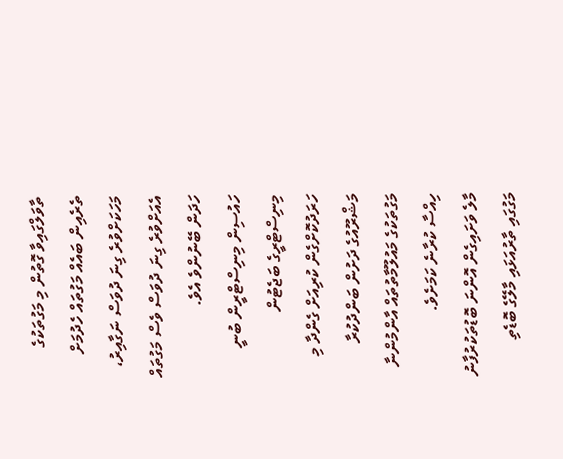ތާވަލްގައިވާ ގޮތުން މި މަގުތަކުގެ ތެރެއިން ބައެއް މަގުތައް ހެދުމަށް މަހަކަށްވުރެ ގިނަ ދުވަސް ނަގާއިރު، އެއަށްވުރެ ގިނަ ދުވަސް ވެސް މަގުތައް ހަދަން ބޭނުންވެ އެވެ.
ހައުސިން މިނިސްޓްރީން ބުނީ މިނިސްޓްރީގެ ބަޖެޓުން ހަރަދުކޮށްގެން ކުރިއަށް ގެންދާ މި މަޝްރޫއުގެ ދަށުން ބަންދުކުރާ މަގުތަކުގެ މައުލޫމާތުތައް އާންމުންނާ ހިއްސާ ކުރާނެ ކަމަށެވެ.
މާލެ ވަށައިގެން އޮންނަ ބޮޑުތަކުރުފާނު މަގުގައި ތާރުއަޅައި މާލޭގެ ބޮޑެތި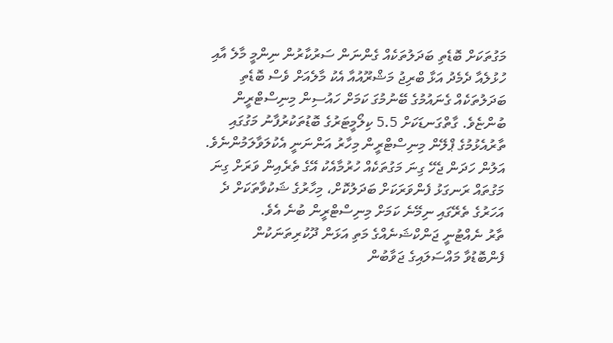މަގުތަކަށް ބޮޑެތި ބަދަލުތަކެއް ގެންނަން ސަރުކާރުން ނިންމީ މާލެ އާއި ހުޅުލެއާ ދެމެދު އަޅާ ބްރިޖު މަޝްރޫއުއާ އެކު މާލެއަށް ވެސް ބޮޑެތި ބަދަލުތަކެއް ގެނައުމުގެ ބޭނުމުގަ ކަމަށް ހައުސިން މިނިސްޓްރީން ބުންޏެވެ. ގާތްގަނޑަކަށް 5.5 ކިލޯމީޓަރުގެ ބޮޑުތަކުރުފާނު މަގުގައި ތާރުއެޅުމުގެ ޕްލޭން މިނިސްޓްރީން މިހާރު އަންނަނީ އެކުލަވާލަމުންނެވެ.
އަލުން ހަދަން ޖެހޭ ގިނަ މަގުތަކެއް ހުރުމާއެކު އޭގެ ތެރެއިން ވަރަށް ގިނަ މަގުތައް ރަނގަޅު ފެންވަރަކަށް ބަދަލުކޮށް، މިހާރުގެ ޝަކުވާތަކަށް ދެ އަހަރުގެ ތެރޭގައި ނިމޭނެ ކަމަށް މިނިސްޓްރީން ބުނެ އެވެ.
ތާރު ނެއްޓުނީ ޖަންކްޝަނެއްގެ މަތި އަޅަން ދޫކުރިތަނަކުން
ފެންބޮޑުވާ މައްސަލައިގެ ޖަވާބުން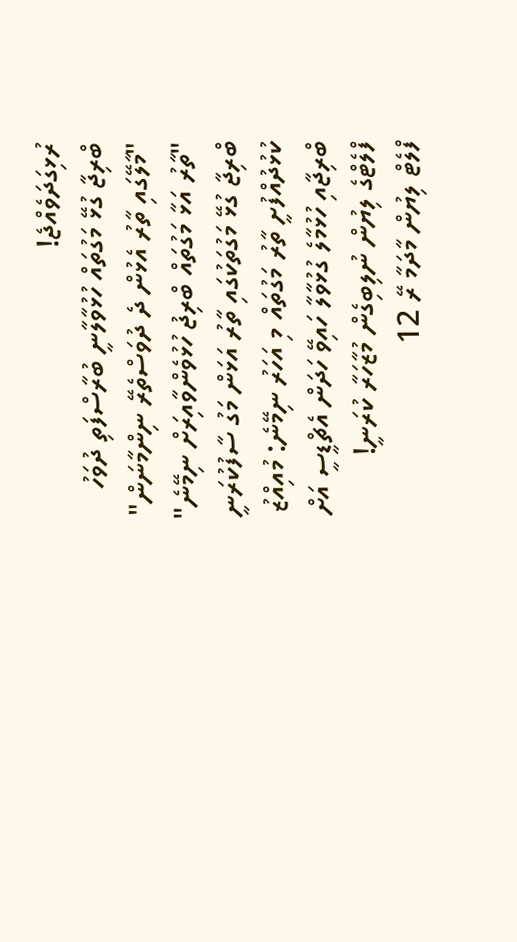ރުޅިގަދަވެއްޖެ!
ބްރިޖާ ގުޅޭ މަގުތައް ހުޅުވާލާނީ ބުރާސްފަތި ދުވަހު
"މާލޭގައި ތާރު އެޅުން ދެ ދުވަސްތެރޭ ނިންމާނަން"
"ތާރު އަޅާ މަގުތައް ބްރިޖު ހުޅުވެންވާއިރަށް ނިމޭނެ"
ބްރިޖާ ގުޅޭ މަގުތަކުގައި ތާރު އަޅަން މަގު ސާފުކުރަނީ
ކުޅުދުއްފުށީ ތާރު މަގުތައް މި އަހަރު ނިމޭނެ: މުއިއްޒު
ބްރިޖާއި ހުޅުމާލެ ގުޅުވާލާ ހައިވޭ ހަދަން އެޗްޑީސީ އަށް
ފްލެޓްގެ ލިޔުން ނުލިބިގެން މުޒާހަރާ ކުރަނީ!
ފްލެޓް ލިޔުން މާދަމާ ރޭ 12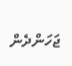ޖަހަންދެން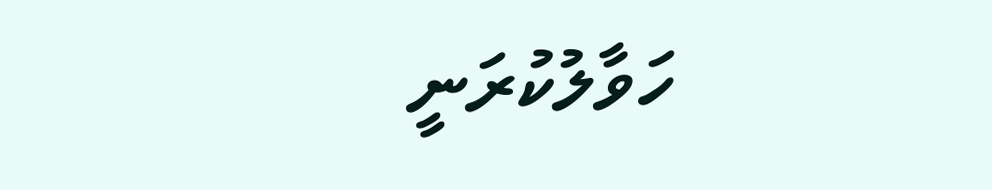ހަވާލުކުރަނީ